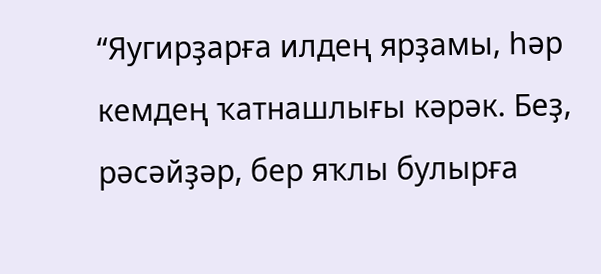“Яугирҙарға илдең ярҙамы, һәр кемдең ҡатнашлығы кәрәк. Беҙ, рәсәйҙәр, бер яҡлы булырға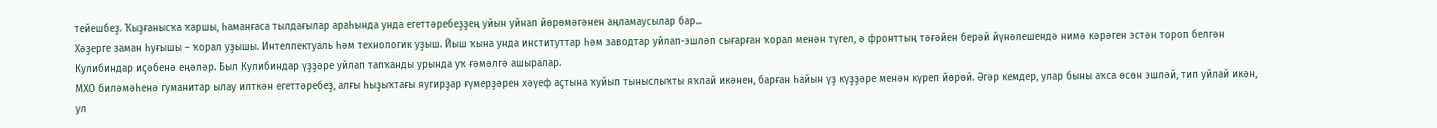тейешбеҙ. Ҡыҙғанысҡа ҡаршы, һаманғаса тылдағылар араһында унда егеттәребеҙҙең уйын уйнап йөрөмәгәнен аңламаусылар бар...
Хәҙерге заман һуғышы – ҡорал уҙышы. Интеллектуаль һәм технологик уҙыш. Йыш ҡына унда институттар һәм заводтар уйлап-эшләп сығарған ҡорал менән түгел, ә фронттың тәғәйен берәй йүнәлешендә нимә кәрәген эстән тороп белгән Кулибиндар иҫәбенә еңәләр. Был Кулибиндар үҙҙәре уйлап тапҡанды урында уҡ ғәмәлгә ашыралар.
МХО биләмәһенә гуманитар ылау илткән егеттәребеҙ, алғы һыҙыҡтағы яугирҙар ғүмерҙәрен хәүеф аҫтына ҡуйып тыныслыҡты яҡлай икәнен, барған һайын үҙ күҙҙәре менән күреп йөрөй. Әгәр кемдер, улар быны аҡса өсөн эшләй, тип уйлай икән, ул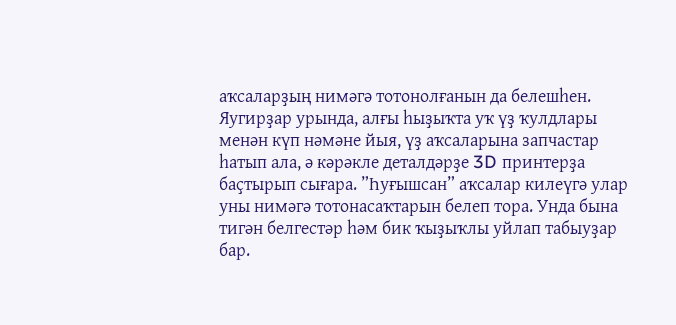аҡсаларҙың нимәгә тотонолғанын да белешһен. Яугирҙар урында, алғы һыҙыҡта уҡ үҙ ҡулдлары менән күп нәмәне йыя, үҙ аҡсаларына запчастар һатып ала, ә кәрәкле деталдәрҙе 3D принтерҙа баҫтырып сығара. ”Һуғышсан” аҡсалар килеүгә улар уны нимәгә тотонасаҡтарын белеп тора. Унда бына тигән белгестәр һәм бик ҡыҙыҡлы уйлап табыуҙар бар.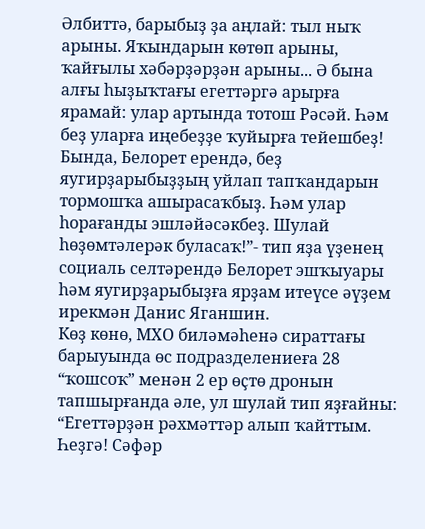Әлбиттә, барыбыҙ ҙа аңлай: тыл ныҡ арыны. Яҡындарын көтөп арыны, ҡайғылы хәбәрҙәрҙән арыны... Ә бына алғы һыҙыҡтағы егеттәргә арырға ярамай: улар артында тотош Рәсәй. Һәм беҙ уларға иңебеҙҙе ҡуйырға тейешбеҙ! Бында, Белорет ерендә, беҙ яугирҙарыбыҙҙың уйлап тапҡандарын тормошҡа ашырасаҡбыҙ. Һәм улар һорағанды эшләйәсәкбеҙ. Шулай һөҙөмтәлерәк буласаҡ!”- тип яҙа үҙенең социаль селтәрендә Белорет эшҡыуары һәм яугирҙарыбыҙға ярҙам итеүсе әүҙем ирекмән Данис Яганшин.
Көҙ көнө, МХО биләмәһенә сираттағы барыуында өс подразделениеға 28 “ҡошсоҡ” менән 2 ер өҫтө дронын тапшырғанда әле, ул шулай тип яҙғайны: “Егеттәрҙән рәхмәттәр алып ҡайттым. Һеҙгә! Сәфәр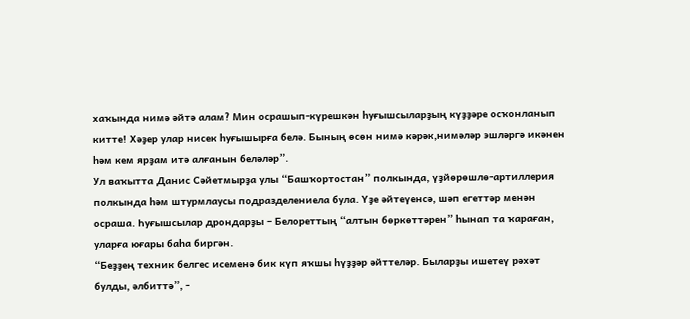хаҡында нимә әйтә алам? Мин осрашып-күрешкән һуғышсыларҙың күҙҙәре осҡонланып китте! Хәҙер улар нисек һуғышырға белә. Бының өсөн нимә кәрәк,нимәләр эшләргә икәнен һәм кем ярҙам итә алғанын беләләр”.
Ул ваҡытта Данис Сәйетмырҙа улы “Башҡортостан” полкында, үҙйөрөшлө-артиллерия полкында һәм штурмлаусы подразделениела була. Үҙе әйтеүенсә, шәп егеттәр менән осраша. Һуғышсылар дрондарҙы – Белореттың “алтын бөркөттәрен” һынап та ҡараған, уларға юғары баһа биргән.
“Беҙҙең техник белгес исеменә бик күп яҡшы һүҙҙәр әйттеләр. Быларҙы ишетеү рәхәт булды, әлбиттә”, -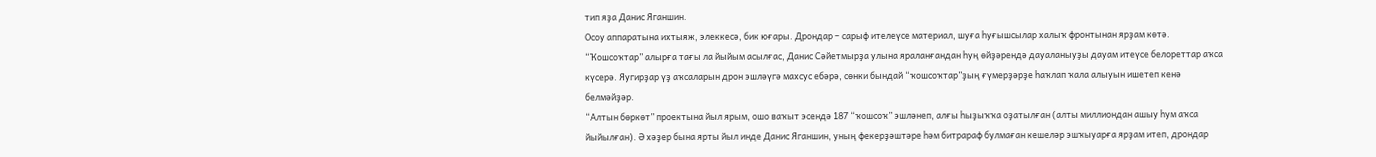тип яҙа Данис Яганшин.
Осоу аппаратына ихтыяж, элеккесә, бик юғары. Дрондар – сарыф ителеүсе материал, шуға һуғышсылар халыҡ фронтынан ярҙам көтә. “Ҡошсоҡтар” алырға тағы ла йыйым асылғас, Данис Сәйетмырҙа улына яраланғандан һуң өйҙәрендә дауаланыуҙы дауам итеүсе белореттар аҡса күсерә. Яугирҙар үҙ аҡсаларын дрон эшләүгә махсус ебәрә, сөнки бындай “ҡошсоҡтар”ҙың ғүмерҙәрҙе һаҡлап ҡала алыуын ишетеп кенә белмәйҙәр.
“Алтын бөркөт” проектына йыл ярым, ошо ваҡыт эсендә 187 “ҡошсоҡ” эшләнеп, алғы һыҙыҡҡа оҙатылған (алты миллиондан ашыу һум аҡса йыйылған). Ә хәҙер бына ярты йыл инде Данис Яганшин, уның фекерҙәштәре һәм битрараф булмаған кешеләр эшҡыуарға ярҙам итеп, дрондар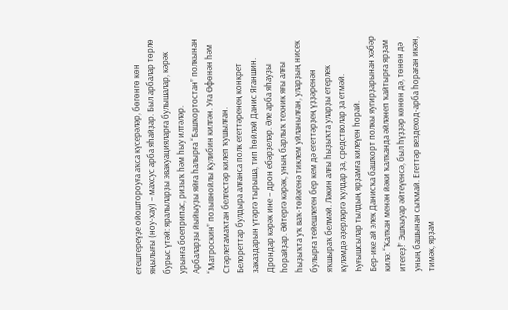етештереүҙе ойоштороуға аҡса күсерәләр, бөгөнгө көн яңылығы (ноу-хау) – махсус арба яһайҙар. Был арбалар төрлө бурыс үтәй: яралыларҙы эвакуацияларға булышалар, кәрәк урынға боеприпас, ризыҡ һәм һыу илтәләр.
Арбаларҙы йыйыуҙы яйға һалырға “Башҡортостан” полкынан “Матроскин” позывнойлы Кулибин килгән. Уға Өфөнән һәм Стәрлетамаҡтан белгестәр килеп ҡушылған.
Белореттар булдыра алғанса полк егеттәренең конкрет заказдарын үтәргә тырыша, тип һөйләй Данис Яганшин. Дрондар кәрәк ине – дрон ебәрҙеләр. Әле арба яһауҙы һорайҙар. Әйтергә кәрәк, уның барлыҡ техник яғы алғы һыҙыҡта уҡ ваҡ-төйәгенә тиклем уйланылған, уларҙың нисек булырға тейешлеген бер кем дә егеттәрҙең үҙҙәренән яҡшыраҡ белмәй. Ләкин алғы һыҙыҡта уларҙы етерлек күләмдә әҙерләргә ҡулдар ҙа, средстволар ҙа етмәй. Һуғышсылар тылдың ярҙамға килеүен һорай.
Бер-ике ай элек Данисҡа башҡорт полкы яугирҙарынан хәбәр килә: “Ҡалҡан менән йәки ҡалҡанда әйләнеп ҡайтырға ярҙам итегеҙ!” Эшҡыуар әйтеүенсә, был һүҙҙәр көнөн дә, төнөн дә уның башынан сыҡмай. Егеттәр вездеход-арба һораған икән, тимәк, ярҙам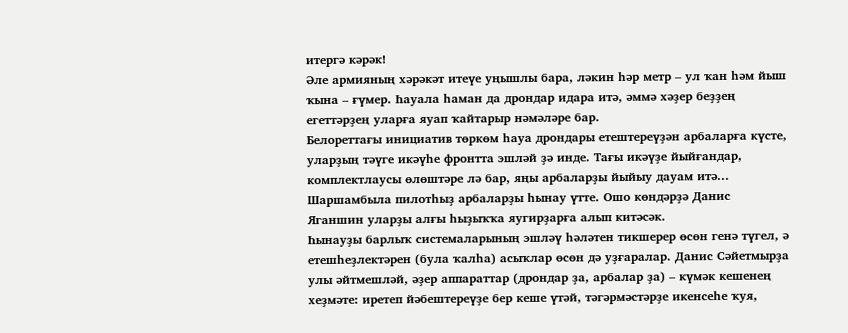итергә кәрәк!
Әле армияның хәрәкәт итеүе уңышлы бара, ләкин һәр метр – ул ҡан һәм йыш ҡына – ғүмер. Һауала һаман да дрондар идара итә, әммә хәҙер беҙҙең егеттәрҙең уларға яуап ҡайтарыр нәмәләре бар.
Белореттағы инициатив төркөм һауа дрондары етештереүҙән арбаларға күсте, уларҙың тәүге икәүһе фронтта эшләй ҙә инде. Тағы икәүҙе йыйғандар, комплектлаусы өлөштәре лә бар, яңы арбаларҙы йыйыу дауам итә...
Шаршамбыла пилотһыҙ арбаларҙы һынау үтте. Ошо көндәрҙә Данис Яганшин уларҙы алғы һыҙыҡҡа яугирҙарға алып китәсәк.
Һынауҙы барлыҡ системаларының эшләү һәләтен тикшерер өсөн генә түгел, ә етешһеҙлектәрен (була ҡалһа) асыҡлар өсөн дә уҙғаралар. Данис Сәйетмырҙа улы әйтмешләй, әҙер аппараттар (дрондар ҙа, арбалар ҙа) – күмәк кешенең хеҙмәте: иретеп йәбештереүҙе бер кеше үтәй, тәгәрмәстәрҙе икенсеһе ҡуя,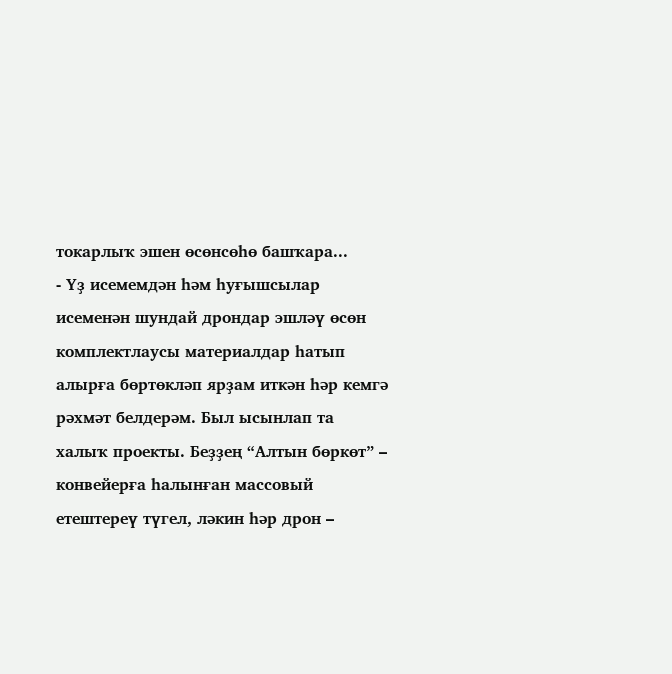токарлыҡ эшен өсөнсөһө башҡара...
- Үҙ исемемдән һәм һуғышсылар исеменән шундай дрондар эшләү өсөн комплектлаусы материалдар һатып алырға бөртөкләп ярҙам иткән һәр кемгә рәхмәт белдерәм. Был ысынлап та халыҡ проекты. Беҙҙең “Алтын бөркөт” – конвейерға һалынған массовый етештереү түгел, ләкин һәр дрон –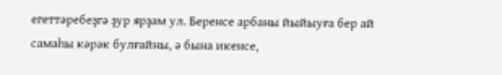егеттәребеҙгә ҙур ярҙам ул. Беренсе арбаны йыйыуға бер ай самаһы кәрәк булғайны, ә бына икенсе,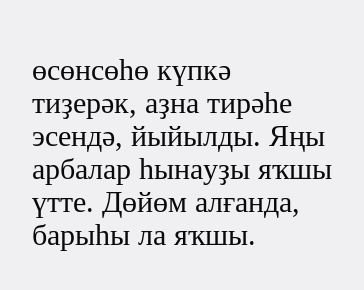өсөнсөһө күпкә тиҙерәк, аҙна тирәһе эсендә, йыйылды. Яңы арбалар һынауҙы яҡшы үтте. Дөйөм алғанда, барыһы ла яҡшы.